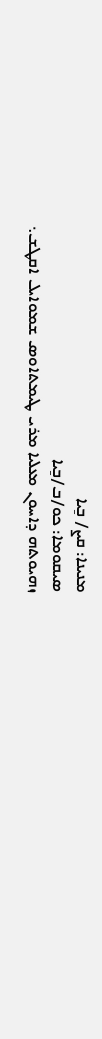ܡܢܝܢܐ: ܩܨ/ ܒ̱ܝܐ
ܣܝܩܘܡܐ: ܟܘ/ܒ/ܒ̱ܝܐ
ܙܗܝܘܬܗ ܕܐܚܘܢ ܡܥܠܝܐ ܡܪܝ ܛܝܡܬܐܘܣ ܫܡܘܐܝܠ ܐܩܛܫ܆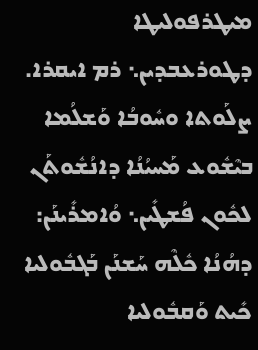ܡܝܛܪܦܘܠܝܛܐ ܕܛܘܪܥܒܕܝܢ܆ ܪܡ ܐܝܩܪܐ.
ܨܠܰܘܬܐ ܘܚܽܘܒܳܐ ܘܰܫܠܳܡܐ ܒܝܶܫܽܘܥ ܡܰܚܝܳܢܳܐ ܕܐܢܳܫܽܘܬܰܢ ܠܟܽܘܢ ܦܳܫܛܺܝܢ܆ ܘܳܐܡܪܺܝܢܰܢ:
ܕܗܳܢܳܐ ܟܽܠܶܗ ܚܰܫܢܰܢ ܒܰܓܒܽܘܠܝܐ ܟܺܝܬ ܘܰܩܒܽܘܠܝܐ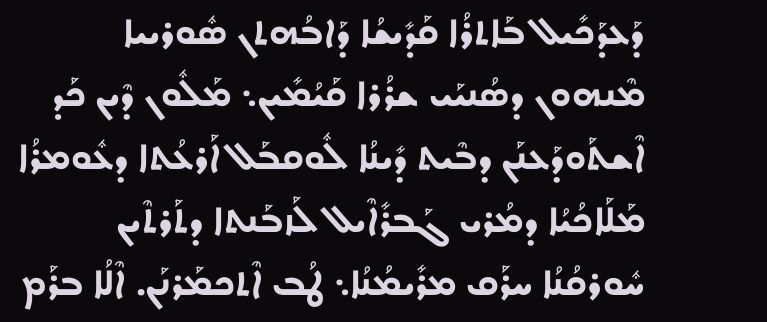ܕܰܥܕܰܟܺܝܠ ܒܰܐܬܪܳܐ ܩܰܕܺܝܫܳܐ ܕܰܐܒܳܗܬܢ ܣܽܘܪܝܝܐ ܡܶܢܗܘܢ ܕܣܳܢܝܰܝ ܫܪܳܪܐ ܩܰܝܳܡܺܝܢ܆ ܡܰܠܽܘܢ ܕܶܝܢ ܟܰܕ ܐܶܫܬܰܘܕܰܥܢܰܢ ܕܒܶܝܬ ܕܺܝܢܳܐ ܠܽܘܩܒܰܠ ܐܰܪܥܳܬܐ ܕܥܽܘܡܪܳܐ ܡܰܠܰܐܟܳܝܳܐ ܕܡܳܪܝ ܓܰܒܪܺܐܶܝܠ ܠܰܙܒܰܢܬܐ ܕܬܰܪܬܶܝܢ ܚܽܘܪܩܳܢܳܐ ܚܪܰܩ ܡܪܺܝܡܳܢܳܐ܆ ܛܳܒ ܐܶܬܟܡܰܪܢܰܢ. ܐܶܠܳܐ ܒܪܰܡ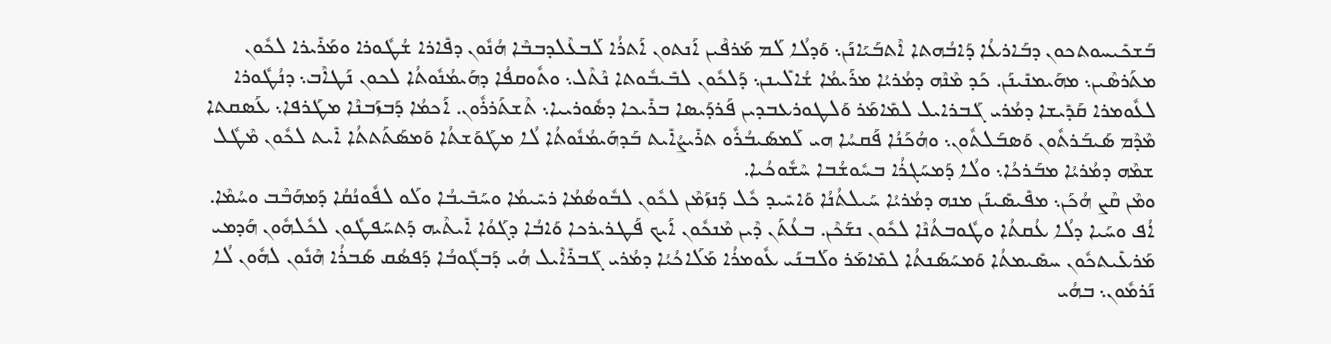ܒܰܫܟܺܝܚܘܬܟܘܢ ܕܒܰܐܪܥܳܐ ܕܰܐܒܳܗܬܐ ܐܶܬܒܰܝܰܐܢܰܢ܆ ܘܰܕܠܳܐ ܠܰܡ ܡܰܪܦܶܝܢ ܐܰܢܬܘܢ ܐܰܬܪܳܐ ܠܰܒܥܶܠܕܒܒܶܐ ܗܳܢܽܘܢ ܕܦܺܐܪܐ ܫܳܛܽܘܪܐ ܘܡܰܪܺܝܪܐ ܠܟܽܘܢ ܡܬܰܪܣܶܝܢ܆ ܡܗܰܝܡܢܺܝܢܰܢ. ܟܰܕ ܡܶܢܶܗ ܕܡܳܪܝܳܐ ܡܪܰܝܡܳܐ ܫܳܐܠܺܝܢܢ܆ ܕܰܠܟܽܘܢ ܠܒܺܝܒܽܘܬܐ ܢܶܬܶܠ܆ ܘܬܽܘܩܦܳܐ ܕܗܰܝܡܳܢܽܘܬܳܐ ܠܟܘܢ ܢܰܛܐܶܒ܆ ܕܢܳܛܽܘܪܐ ܠܥܽܘܡܪܐ ܩܰܕܺܝܫܐ ܕܡܳܪܝ ܓܰܒܪܐܝܠ ܠܡܺܐܡܰܪ ܘܰܠܛܘܪܥܒܕܝܢ ܦܰܪܕܰܝܣܐ ܒܪܺܝܟܐ ܕܣܽܘܪܝܝܐ܆ ܬܶܫܬܰܪܪܽܘܢ. ܐܰܟܡܳܐ ܕܰܒܙܰܒܢܶܐ ܡܛܰܪܦܐ܆ ܥܰܣܩܬܐ ܡܶܕܶܡ ܣܰܝܒܰܪܬܽܘܢ ܘܰܣܒܰܠܬܽܘܢ܆ ܘܗܳܟܰܢܳܐ ܦܰܩܚܳܐ ܗܝ ܠܰܡܣܰܝܒܳܪܽܘ ܬܪܺܝܨܳܐܺܝܬ ܒܰܕܗܰܝܡܳܢܽܘܬܳܐ ܠܳܐ ܡܛܰܘܰܫܬܳܐ ܘܰܡܣܰܬܰܬܬܳܐ ܐܺܝܬ ܠܟܽܘܢ ܡܶܛܽܠ ܫܡܶܗ ܕܡܳܪܝܳܐ ܡܒܰܪܟܳܐ܆ ܘܠܳܐ ܕܰܡܚܰܓܪܳܐ ܒܚܽܘܫܳܒܐ ܚܶܫܽܘܟܳܝܐ.
ܘܡܶܢ ܩܶܨ ܗܳܟܰܢ܆ ܡܦܺܝܣܺܝܢܰܢ ܡܢܗ ܕܡܳܪܝܳܐ ܚܰܝܠܬܳܢܳܐ ܘܰܐܚܺܝܕ ܟܽܠ ܕܰܢܙܰܡܶܢ ܠܟܽܘܢ ܠܒܽܘܣܳܡܳܐ ܪܚܺܝܡܳܐ ܘܚܰܒܺܝܒܳܐ ܘܠܰܘ ܠܦܽܘܢܳܩܳܐ ܕܰܡܗܰܒܶܒ ܘܚܳܡܶܐ. ܐܳܦ ܘܚܰܝܐ ܕܠܳܐ ܥܳܩܬܳܐ ܘܛܽܘܒܬܳܢܶܐ ܠܟܽܘܢ ܢܫܰܟܶܢ. ܒܥܳܬܰܢ ܕܶܝܢ ܡܶܢܟܽܘܢ ܐܰܝܟ ܦܰܛܪܝܪܟܐ ܘܰܐܒܳܐ ܕܓܰܘܳܐ ܐܺܝܬܶܝܗ ܕܰܬܚܰܦܛܽܘܢ ܠܟܽܠܗܽܘܢ ܗܰܕܡܝ ܡܰܪܥܺܝܬܟܽܘܢ ܚܣܺܝܡܬܳܐ ܘܰܡܚܰܣܰܢܬܳܐ ܠܡܺܐܡܰܪ ܘܠܰܒܢܰܝ ܥܽܘܡܪܳܐ ܡܰܠܰܐܟܳܝܳܐ ܕܡܳܪܝ ܓܰܒܪܺܐܶܝܠ ܗܳܝ ܕܰܒܓܽܘܒܳܐ ܕܰܦܣܳܩ ܣܰܒܪܳܐ ܗܶܢܽܘܢ ܠܗܽܘܢ ܠܳܐ ܢܰܪܡܽܘܢ܆ ܒܗܳܝ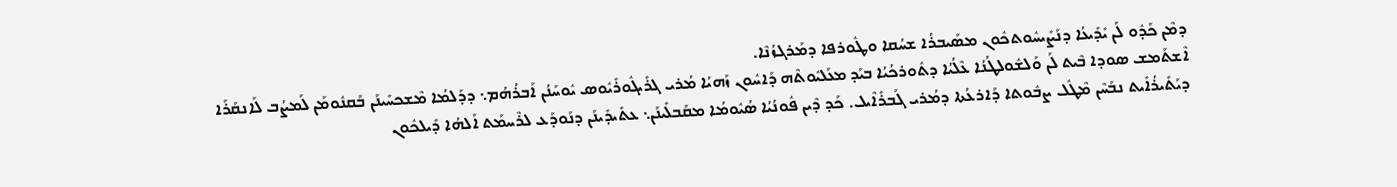ܕܡܶܢ ܟܰܕܽܘ ܠܰܢ ܝܺܕܺܝܥܳܐ ܕܢܰܨܺܝܚܽܘܬܟܽܘܢ ܡܣܰܝܒܪܳܐ ܫܚܳܩܐ ܘܛܽܘܪܦܐ ܕܡܰܪܓܙܳܢܶܐ.
ܐܶܫܬܰܡܫ ܣܘܕܐ ܒܶܝܬ ܠܰܢ ܘܰܠܫܽܘܠܛܳܢܳܐ ܥܶܠܳܝܳܐ ܕܬܽܘܪܟܳܝܳܐ ܒܝܰܕ ܡܥܰܠܝܽܘܬܶܗ ܕܰܐܚܽܘܢ ܙܰܗܝܳܐ ܡܳܪܝ ܓܪܺܝܓܽܘܪܺܝܽܘܣ ܝܽܘܚܰܢܳܢ ܐܰܒܪܳܗܳܡ܆ ܕܕܰܠܡܳܐ ܡܶܫܟܚܺܝܢܰܢ ܒܰܩܢܽܘܡܰܢ ܠܰܡܨܳܒ ܠܰܐܢܩܰܪܰܐ ܕܝܰܬܺܝܪܳܐܺܝܬ ܢܒܰܚܶܢ ܡܶܛܽܠ ܨܒܽܘܬܐ ܕܰܐܪܥܳܬܐ ܕܡܳܪܝ ܓܰܒܪܺܐܶܝܠ. ܟܰܕ ܕܶܝܢ ܦܽܘܢܳܝܳܐ ܣܳܝܽܘܡܳܐ ܡܩܰܒܠܺܝܢܰܢ܆ ܥܬܺܝܕܺܝܢܰܢ ܕܢܰܘܕܰܥ ܠܪܶܚܡܰܬ ܐܰܠܗܳܐ ܕܺܝܠܟܽܘܢ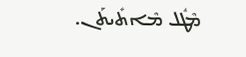ܡܶܛܽܠ ܡܶܐܬܺܝܬܰܢ.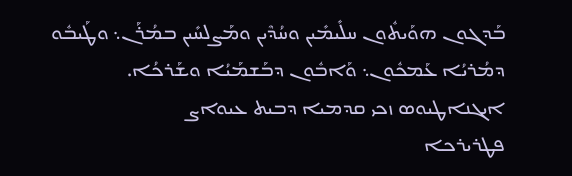ܒܰܕܓܘܢ ܗܘܰܝܬܽܘܢ ܚܠܺܝܡܺܝܢ ܘܚܳܕܶܝܢ ܘܡܰܨܠܚܺܝܢ ܒܡܳܪܰܢ܆ ܘܛܰܝܒܽܘ ܕܡܳܪܝܳܐ ܥܰܡܟܽܘܢ܆ ܘܰܐܒܽܘܢ ܕܒܰܫܡܰܝܳܐ ܘܫܰܪܟܳܐ.
ܐܝܓܢܐܛܝܘܣ ܙܟܝ ܩܕܡܝܐ ܕܒܝܬ ܥܝܘܐܨ
ܦܛܪܝܪܟܐ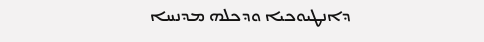ܕܐܢܛܝܘܟܝܐ ܘܕܟܠܗ ܡܕܢܚܐ